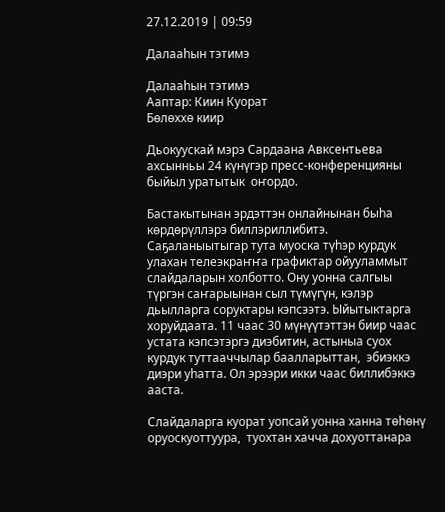27.12.2019 | 09:59

Далааһын тэтимэ

Далааһын тэтимэ
Ааптар: Киин Куорат
Бөлөххө киир

Дьокуускай мэрэ Сардаана Авксентьева ахсынньы 24 күнүгэр пресс-конференцияны быйыл уратытык  оҥордо.

Бастакытынан эрдэттэн онлайнынан быһа көрдөрүллэрэ биллэриллибитэ. Саҕаланыытыгар тута муоска түһэр курдук улахан телеэкраҥҥа графиктар ойууламмыт слайдаларын холботто. Ону уонна салгыы түргэн саҥарыынан сыл түмүгүн, кэлэр дьылларга соруктары кэпсээтэ. Ыйытыктарга хоруйдаата. 11 чаас 30 мүнүүтэттэн биир чаас устата кэпсэтэргэ диэбитин, астыныа суох курдук туттааччылар баалларыттан,  эбиэккэ диэри уһатта. Ол эрээри икки чаас биллибэккэ ааста.

Слайдаларга куорат уопсай уонна ханна төһөнү оруоскуоттуура,  туохтан хачча дохуоттанара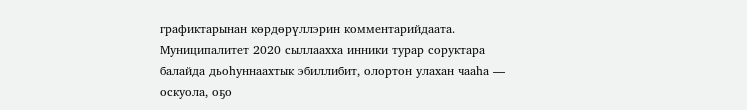графиктарынан көрдөрүллэрин комментарийдаата. Муниципалитет 2020 сыллаахха инники турар соруктара балайда дьоһуннаахтык эбиллибит, олортон улахан чааһа — оскуола, оҕо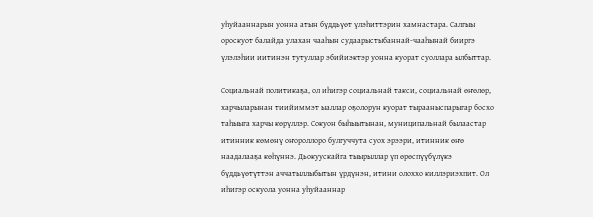уһуйааннарын уонна атын бүддьүөт үлэһиттэрин хамнастара. Салгыы ороскуот балайда улахан чааһын судаарыстыбаннай-чааһынай бииргэ үлэлэһии иитинэн тутуллар эбийиэктэр уонна куорат суоллара ылбыттар.

Социальнай политикаҕа, ол иһигэр социальнай такси, социальнай өҥөлөр, харчыларынан тиийиммэт ыаллар оҕолорун куорат тырааныспарыгар босхо таһыыга харчы көрүллэр. Сокуон быһыытынан, муниципальнай былаастар итинник көмөнү оҥороллоро булгуччута суох эрээри, итинник өҥө наадалааҕа көһүннэ. Дьокуускайга тыырыллар үп өрөспүүбүлүкэ бүддьүөтүттэн аччатыллыбытын үрдүнэн, итини олоххо киллэриэхпит. Ол иһигэр оскуола уонна уһуйааннар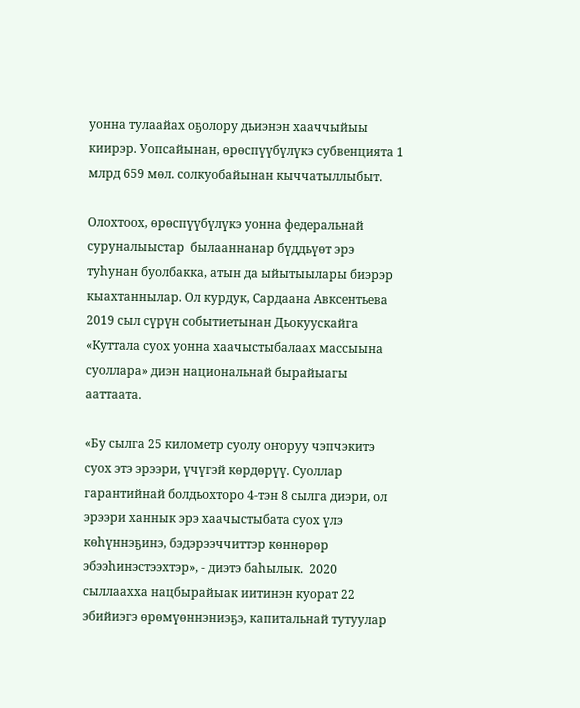уонна тулаайах оҕолору дьиэнэн хааччыйыы киирэр. Уопсайынан, өрөспүүбүлүкэ субвенцията 1 млрд 659 мөл. солкуобайынан кыччатыллыбыт.

Олохтоох, өрөспүүбүлүкэ уонна федеральнай суруналыыстар  былааннанар бүддьүөт эрэ туһунан буолбакка, атын да ыйытыылары биэрэр кыахтаннылар. Ол курдук, Сардаана Авксентьева 2019 сыл сүрүн событиетынан Дьокуускайга «Куттала суох уонна хаачыстыбалаах массыына суоллара» диэн национальнай бырайыагы ааттаата.

«Бу сылга 25 километр суолу оҥоруу чэпчэкитэ суох этэ эрээри, үчүгэй көрдөрүү. Суоллар гарантийнай болдьохторо 4-тэн 8 сылга диэри, ол эрээри ханнык эрэ хаачыстыбата суох үлэ көһүннэҕинэ, бэдэрээччиттэр көннөрөр эбээһинэстээхтэр», - диэтэ баһылык.  2020 сыллаахха нацбырайыак иитинэн куорат 22 эбийиэгэ өрөмүөннэниэҕэ, капитальнай тутуулар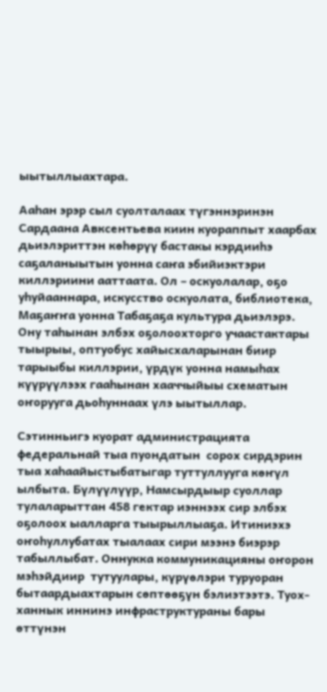ыытыллыахтара.

Ааһан эрэр сыл суолталаах түгэннэринэн Сардаана Авксентьева киин куораппыт хаарбах дьиэлэриттэн көһөрүү бастакы кэрдииһэ саҕаланыытын уонна саҥа эбийиэктэри киллэриини ааттаата. Ол – оскуолалар, оҕо уһуйааннара, искусство оскуолата, библиотека, Маҕаҥҥа уонна Табаҕаҕа культура дьиэлэрэ. Ону таһынан элбэх оҕолоохторго учаастактары тыырыы, оптуобус хайысхаларынан биир тарыыбы киллэрии, үрдүк уонна намыһах күүрүүлээх гааһынан хааччыйыы схематын оҥорууга дьоһуннаах үлэ ыытыллар.

Сэтинньигэ куорат администрацията федеральнай тыа пуондатын  сорох сирдэрин тыа хаһаайыстыбатыгар туттуллууга көҥүл ылбыта. Бүлүүлүүр, Намсырдыыр суоллар тулаларыттан 458 гектар иэннээх сир элбэх оҕолоох ыалларга тыырыллыаҕа. Итиниэхэ оҥоһуллубатах тыалаах сири мээнэ биэрэр табыллыбат. Оннукка коммуникацияны оҥорон мэһэйдиир  тутуулары, күрүөлэри туруоран бытаардыахтарын сөптөөҕүн бэлиэтээтэ. Туох-ханнык иннинэ инфраструктураны бары өттүнэн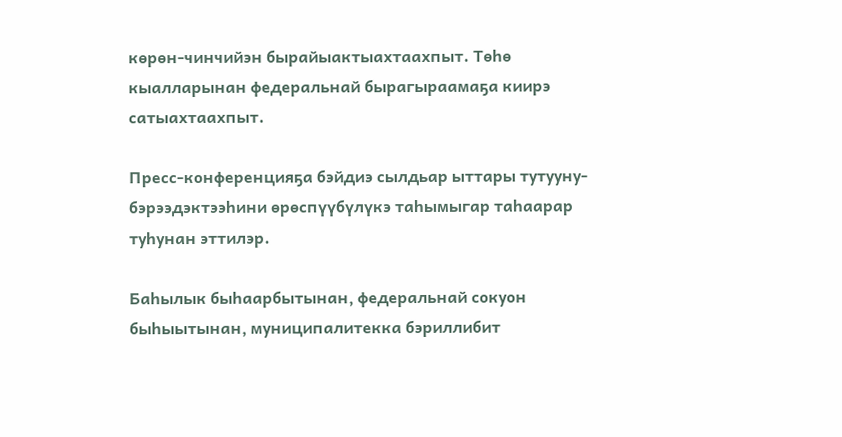көрөн-чинчийэн бырайыактыахтаахпыт. Төһө кыалларынан федеральнай бырагыраамаҕа киирэ сатыахтаахпыт.

Пресс-конференцияҕа бэйдиэ сылдьар ыттары тутууну-бэрээдэктээһини өрөспүүбүлүкэ таһымыгар таһаарар туһунан эттилэр.

Баһылык быһаарбытынан, федеральнай сокуон быһыытынан, муниципалитекка бэриллибит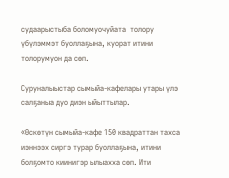судаарыстыба боломуочуйата  толору үбүлэммэт буоллаҕына, куорат итини толорумуон да сөп.

Суруналыыстар сымыйа-кафелары утары үлэ салҕаныа дуо диэн ыйыттылар.

«Өскөтүн сымыйа-кафе 150 квадраттан тахса иэннээх сиргэ турар буоллаҕына, итини болҕомто киинигэр ылыахха сөп. Ити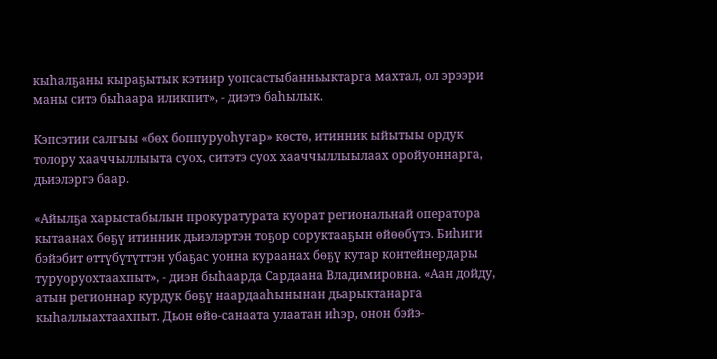кыһалҕаны кыраҕытык кэтиир уопсастыбанньыктарга махтал, ол эрээри маны ситэ быһаара иликпит», - диэтэ баһылык.

Кэпсэтии салгыы «бөх боппуруоһугар» көстө, итинник ыйытыы ордук толору хааччыллыыта суох, ситэтэ суох хааччыллыылаах оройуоннарга, дьиэлэргэ баар.

«Айылҕа харыстабылын прокуратурата куорат региональнай оператора кытаанах бөҕү итинник дьиэлэртэн тоҕор соруктааҕын өйөөбүтэ. Биһиги бэйэбит өттүбүтүттэн убаҕас уонна кураанах бөҕү кутар контейнердары туруоруохтаахпыт», - диэн быһаарда Сардаана Владимировна. «Аан дойду, атын регионнар курдук бөҕү наардааһынынан дьарыктанарга  кыһаллыахтаахпыт. Дьон өйө-санаата улаатан иһэр, онон бэйэ-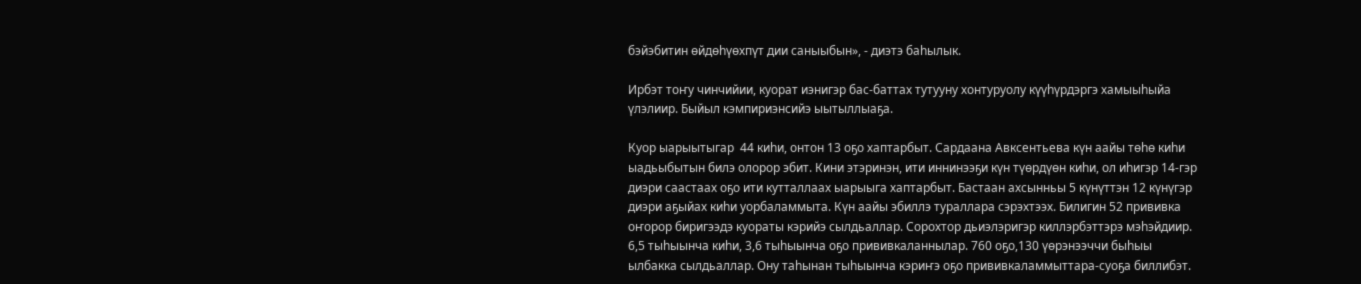бэйэбитин өйдөһүөхпүт дии саныыбын», - диэтэ баһылык.

Ирбэт тоҥу чинчийии, куорат иэнигэр бас-баттах тутууну хонтуруолу күүһүрдэргэ хамыыһыйа үлэлиир. Быйыл кэмпириэнсийэ ыытыллыаҕа.

Куор ыарыытыгар  44 киһи, онтон 13 оҕо хаптарбыт. Сардаана Авксентьева күн аайы төһө киһи ыадьыбытын билэ олорор эбит. Кини этэринэн, ити иннинээҕи күн түөрдүөн киһи, ол иһигэр 14-гэр диэри саастаах оҕо ити кутталлаах ыарыыга хаптарбыт. Бастаан ахсынньы 5 күнүттэн 12 күнүгэр диэри аҕыйах киһи уорбаламмыта. Күн аайы эбиллэ тураллара сэрэхтээх. Билигин 52 прививка оҥорор биригээдэ куораты кэрийэ сылдьаллар. Сорохтор дьиэлэригэр киллэрбэттэрэ мэһэйдиир. 6,5 тыһыынча киһи, 3,6 тыһыынча оҕо прививкаланнылар. 760 оҕо,130 үөрэнээччи быһыы ылбакка сылдьаллар. Ону таһынан тыһыынча кэриҥэ оҕо прививкаламмыттара-суоҕа биллибэт.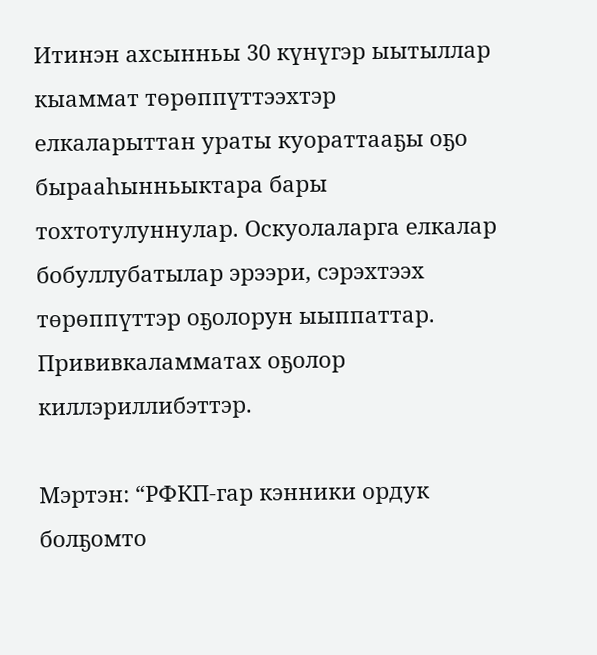Итинэн ахсынньы 30 күнүгэр ыытыллар кыаммат төрөппүттээхтэр елкаларыттан ураты куораттааҕы оҕо бырааһынньыктара бары тохтотулуннулар. Оскуолаларга елкалар бобуллубатылар эрээри, сэрэхтээх төрөппүттэр оҕолорун ыыппаттар. Прививкаламматах оҕолор киллэриллибэттэр.

Мэртэн: “РФКП-гар кэнники ордук болҕомто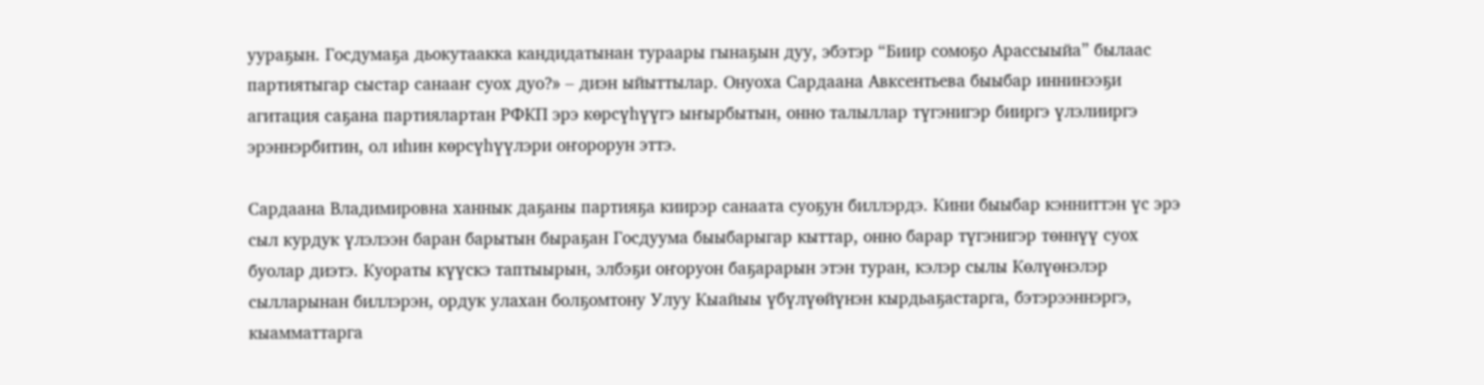уураҕын. Госдумаҕа дьокутаакка кандидатынан тураары гынаҕын дуу, эбэтэр “Биир сомоҕо Арассыыйа” былаас партиятыгар сыстар санааҥ суох дуо?» – диэн ыйыттылар. Онуоха Сардаана Авксентьева быыбар иннинээҕи агитация саҕана партиялартан РФКП эрэ көрсүһүүгэ ыҥырбытын, онно талыллар түгэнигэр бииргэ үлэлииргэ эрэннэрбитин, ол иһин көрсүһүүлэри оҥорорун эттэ.

Сардаана Владимировна ханнык даҕаны партияҕа киирэр санаата суоҕун биллэрдэ. Кини быыбар кэнниттэн үс эрэ сыл курдук үлэлээн баран барытын быраҕан Госдуума быыбарыгар кыттар, онно барар түгэнигэр төннүү суох буолар диэтэ. Куораты күүскэ таптыырын, элбэҕи оҥоруон баҕарарын этэн туран, кэлэр сылы Көлүөнэлэр сылларынан биллэрэн, ордук улахан болҕомтону Улуу Кыайыы үбүлүөйүнэн кырдьаҕастарга, бэтэрээннэргэ, кыамматтарга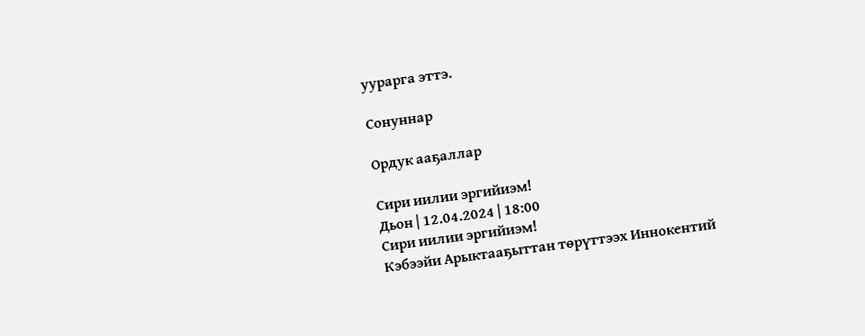уурарга эттэ.

Сонуннар

Ордук ааҕаллар

Сири иилии эргийиэм!
Дьон | 12.04.2024 | 18:00
Сири иилии эргийиэм!
Кэбээйи Арыктааҕыттан төрүттээх Иннокентий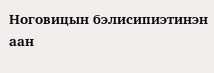Ноговицын бэлисипиэтинэн аан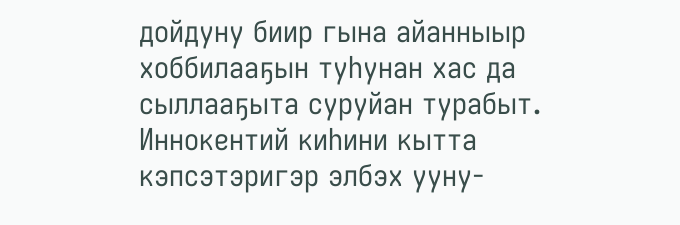дойдуну биир гына айанныыр хоббилааҕын туһунан хас да сыллааҕыта суруйан турабыт. Иннокентий киһини кытта кэпсэтэригэр элбэх ууну-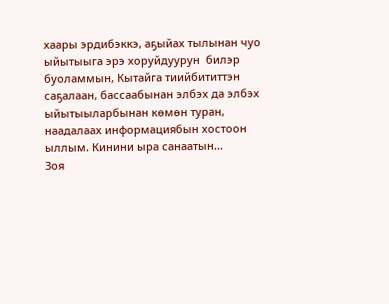хаары эрдибэккэ, аҕыйах тылынан чуо ыйытыыга эрэ хоруйдуурун  билэр буоламмын, Кытайга тиийбититтэн саҕалаан, бассаабынан элбэх да элбэх ыйытыыларбынан көмөн туран, наадалаах информациябын хостоон ыллым. Кинини ыра санаатын...
Зоя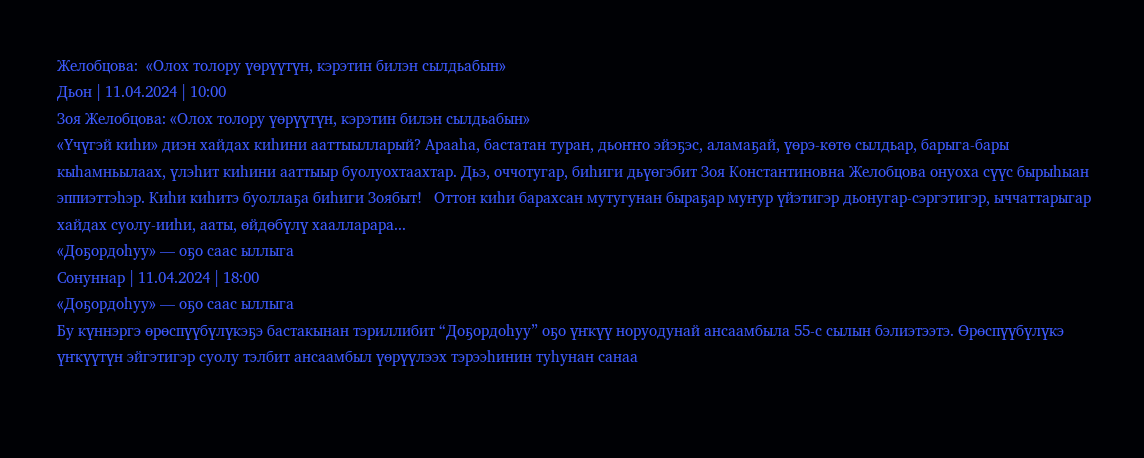Желобцова:  «Олох толору үөрүүтүн, кэрэтин билэн сылдьабын»
Дьон | 11.04.2024 | 10:00
Зоя Желобцова: «Олох толору үөрүүтүн, кэрэтин билэн сылдьабын»
«Үчүгэй киһи» диэн хайдах киһини ааттыылларый? Арааһа, бастатан туран, дьоҥҥо эйэҕэс, аламаҕай, үөрэ-көтө сылдьар, барыга-бары кыһамньылаах, үлэһит киһини ааттыыр буолуохтаахтар. Дьэ, оччотугар, биһиги дьүөгэбит Зоя Константиновна Желобцова онуоха сүүс бырыһыан эппиэттэһэр. Киһи киһитэ буоллаҕа биһиги Зоябыт!   Оттон киһи барахсан мутугунан быраҕар муҥур үйэтигэр дьонугар-сэргэтигэр, ыччаттарыгар хайдах суолу-ииһи, ааты, өйдөбүлү хаалларара...
«Доҕордоһуу» — оҕо саас ыллыга
Сонуннар | 11.04.2024 | 18:00
«Доҕордоһуу» — оҕо саас ыллыга
Бу күннэргэ өрөспүүбүлүкэҕэ бастакынан тэриллибит “Доҕордоһуу” оҕо үҥкүү норуодунай ансаамбыла 55-с сылын бэлиэтээтэ. Өрөспүүбүлүкэ үҥкүүтүн эйгэтигэр суолу тэлбит ансаамбыл үөрүүлээх тэрээһинин туһунан санаа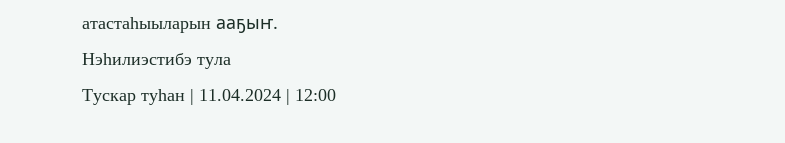атастаһыыларын ааҕыҥ.
Нэһилиэстибэ тула
Тускар туһан | 11.04.2024 | 12:00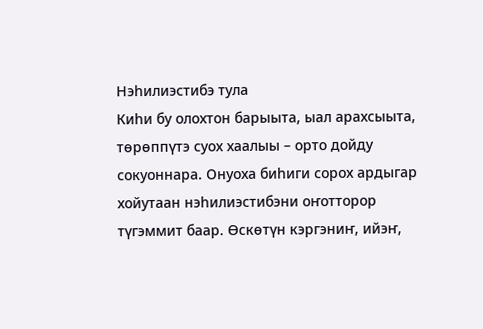Нэһилиэстибэ тула
Киһи бу олохтон барыыта, ыал арахсыыта, төрөппүтэ суох хаалыы – орто дойду сокуоннара. Онуоха биһиги сорох ардыгар хойутаан нэһилиэстибэни оҥотторор түгэммит баар. Өскөтүн кэргэниҥ, ийэҥ,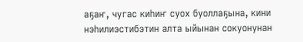аҕаҥ, чугас киһиҥ суох буоллаҕына, кини нэһилиэстибэтин алта ыйынан сокуонунан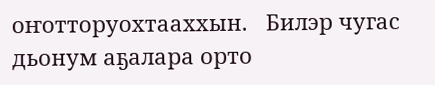оҥотторуохтааххын.   Билэр чугас дьонум аҕалара орто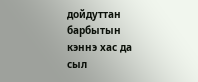дойдуттан барбытын кэннэ хас да сыл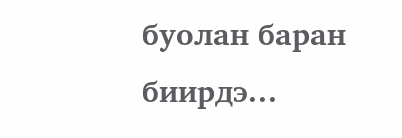буолан баран биирдэ...